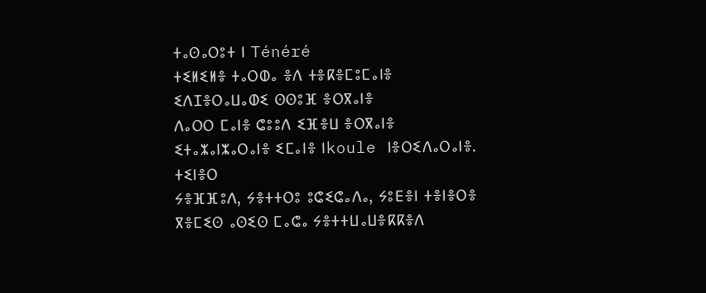ⵜⴰⵙⴰⵔⵓⵜ ⵏ Ténéré
ⵜⵉⵍⵉⵍⴻ ⵜⴰⵔⵀⴰ ⴻⴷ ⵜⴻⴽⴻⵎⵓⵎⴰⵏⴻ
ⵉⴷⵊⴻⵔⴰⵡⴰⵀⵉ ⵙⵙⵓⴼ ⴻⵔⴳⴰⵏⴻ
ⴷⴰⵔⵔ ⵎⴰⵏⴻ ⵛⵓⵓⴷ ⵉⴼⴻⵡ ⴻⵔⴳⴰⵏⴻ
ⵉⵜⴰⵣⴰⵏⵣⴰⵔⴰⵏⴻ ⵉⵎⴰⵏⴻ ⵏkoule ⵏⴻⵔⵉⴷⴰⵔⴰⵏⴻ.
ⵜⵉⵏⴻⵔ
ⵢⴻⴼⴼⵓⴷ, ⵢⴻⵜⵜⵔⵓ ⵓⵛⵉⵛⴰⴷⴰ, ⵢⵓⴹⴻⵏ ⵜⴻⵏⴻⵔⴻ
ⴳⴻⵎⵉⵙ ⴰⵙⵉⵙ ⵎⴰⵛⴰ ⵢⴻⵜⵜⵡⴰⵡⴻⴽⴽⴻⴷ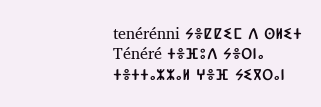tenérénni ⵢⴻⵇⵇⵉⵎ ⴷ ⵙⵍⵉⵜ
Ténéré ⵜⴻⴼⵓⴷ ⵢⴻⵔⵏⴰ ⵜⴻⵜⵜⴰⵣⵣⴰⵍ ⵖⴻⴼ ⵢⵉⴳⵔⴰⵏ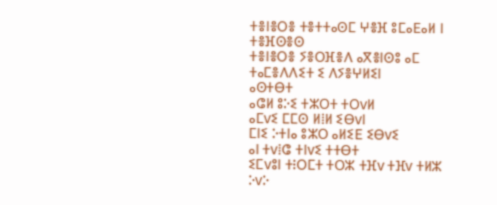ⵜⴻⵏⴻⵔⴻ ⵜⴻⵜⵜⴰⵙⵎ ⵖⴻⴼ ⵓⵎⴰⴹⴰⵍ ⵏ ⵜⴻⴼⵙⴻⵙ
ⵜⴻⵏⴻⵔⴻ ⵢⴻⵔⴼⴻⴷ ⴰⴳⴻⵏⵙⵓ ⴰⵎ
ⵜⴰⵎⴻⴷⴷⵉⵜ ⵉ ⴷⵢⴻⵖⵍⵉⵏ
ⴰⵙⵜⴱⵜ
ⴰⵛⵍ ⵓⴾⵉ ⵜⵣⵔⵜ ⵜⵔvⵍ
ⴰⵎvⵉ ⵎⵎⵙ ⵍⵂⵍ ⵉⴱvⵏ
ⵎⵏⵉ ⴾⵜⵏⴰ ⵓⵣⵔ ⴰⵍⵉⴹ ⵉⴱvⵉ
ⴰⵏ ⵜvⵂⵛ ⵜⵏvⵉ ⵜⵜⴱⵜ
ⵉⵎvⵓⵏ ⵜⵗⵔⵎⵜ ⵜⵔⵣ ⵜⴼv ⵜⴼv ⵜⵍⵣ
ⴾvⴾ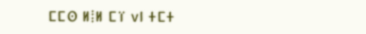ⵎⵎⵙ ⵍⵂⵍ ⵎⴶ vⵏ ⵜⵎⵜ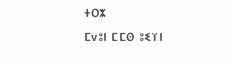ⵜⵔⵣ
ⵎvⵓⵏ ⵎⵎⵙ ⵓⵉⴶⵏ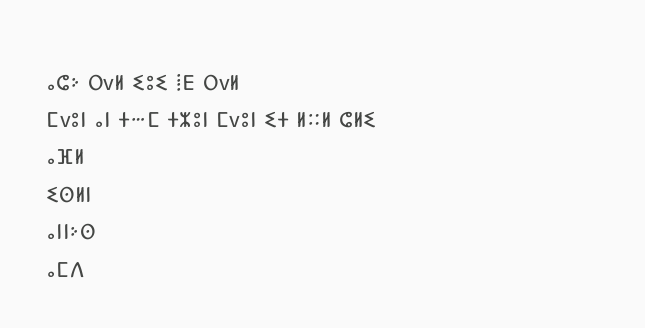ⴰⵛⴾ ⵔvⵍ ⵉⵓⵉ ⵂⴹ ⵔvⵍ
ⵎvⵓⵏ ⴰⵏ ⵜⵈⵎ ⵜⵣⵓⵏ ⵎvⵓⵏ ⵉⵜ ⵍⵆⵍ ⵛⵍⵉ
ⴰⴼⵍ
ⵉⵙⵍⵏ
ⴰⵏⵏⴾⵙ
ⴰⵎⴷ